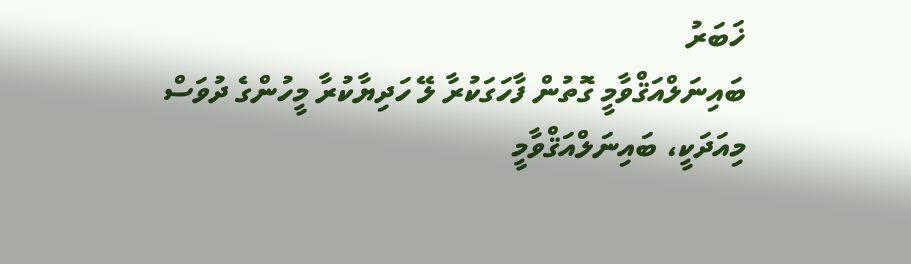ޚަބަރު
ބައިނަލްއަޤްވާމީ ގޮތުން ފާހަގަކުރާ ލޭ ހަދިޔާކުރާ މީހުންގެ ދުވަސް
މިއަދަކީ، ބައިނަލްއަޤްވާމީ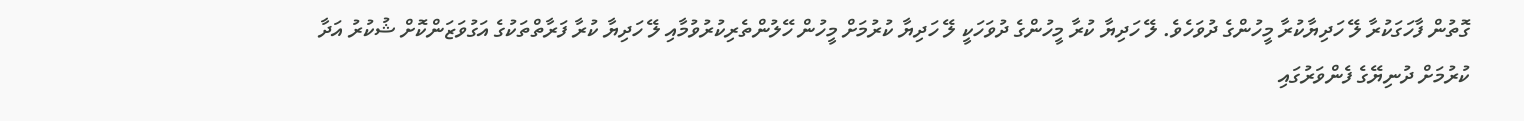ގޮތުން ފާހަގަކުރާ ލޭ ހަދިޔާކުރާ މީހުންގެ ދުވަހެވެ. ލޭ ހަދިޔާ ކުރާ މީހުންގެ ދުވަހަކީ ލޭ ހަދިޔާ ކުރުމަށް މީހުން ހޭލުންތެރިކުރުވުމާއި ލޭ ހަދިޔާ ކުރާ ފަރާތްތަކުގެ އަގުވަޒަންކޮށް ޝުކުރު އަދާ ކުރުމަށް ދުނިޔޭގެ ފެންވަރުގައި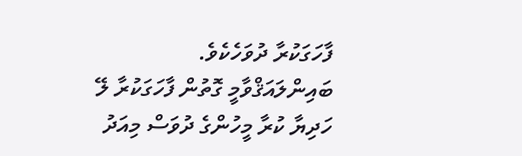ފާހަގަކުރާ ދުވަހެކެވެ.
ބައިންލައަޤްވާމީ ގޮތުން ފާހަގަކުރާ ލޭ ހަދިޔާ ކުރާ މީހުންގެ ދުވަސް މިއަދު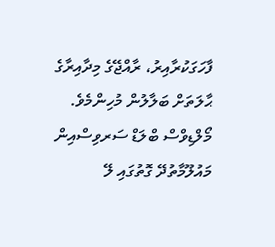ފާހަގަކުރާއިރު، ރާއްޖޭގެ މިދާއިރާގެ ޙާލަތަށް ބަލާލުން މުހިންމެވެ. މޯލްޑިވްސް ބްލަޑް ސަރވިސްއިން މައުލޫމާތުދޭ ގޮތުގައި ލޭ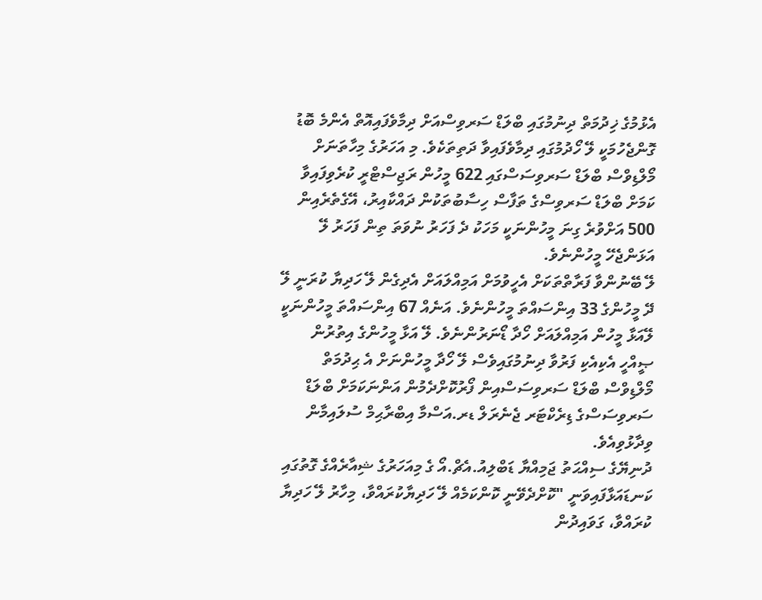އެޅުމުގެ ޚިދުމަތް ދިނުމުގައި ބްލަޑް ސަރވިސްއަށް ދިމާވެފައިއޮތް އެންމެ ބޮޑު ގޮންޖެހުމަކީ ލޭ ހޯދުމުގައި ދިމާވެފައިވާ ދަތިތަކެވެ. މި އަހަރުގެ މިހާތަނަށް މޯލްޑިވްސް ބްލަޑް ސަރވިސަސްގައި 622 މީހުން ރަޖިސްޓްރީ ކުރެވިފައިވާ ކަމަށް ބްލަޑް ސަރވިސްގެ ތަފާސް ހިސާބުތަކުން ދައްކާއިރު، އޭގެތެރެއިން 500 އަށްވުރެ ގިނަ މީހުންނަކީ މަހަކު ދެ ފަހަރު ނުވަތަ ތިން ފަހަރު ލޭ އަޅަންޖެހޭ މީހުންނެވެ.
ލޭ ބޭނުންވާ ފަރާތްތަކަށް އެހީވުމަށް އަމިއްލައަށް އެދިގެން ލޭ ހަދިޔާ ކުރަނީ ލޭ ދޭ މީހުންގެ 33 އިންސައްތަ މީހުންނެވެ. އަނެއް 67 އިންސައްތަ މީހުންނަކީ ލޭއަޅާ މީހުން އަމިއްލައަށް ހޯދާ ޑޯނަރުންނެވެ. ލޭ އަޅާ މީހުންގެ އިތުރުން ޞީއްހީ އެކިއެކި ފަރުވާ ދިނުމުގައިވެސް ލޭ ހޯދާ މީހުންނަށް އެ ޙިދުމަތް މޯލްޑިވްސް ބްލަޑް ސަރވިސަސްއިން ފޯރުކޮށްދެމުން އަންނަކަމަށް ބްލަޑް ސަރވިސަސްގެ ޑިރެކްޓަރ ޖެނެރަލް ޑރ.އަސްމާ އިބްރާޙިމް ސުލައިމާން ވިދާޅުވިއެވެ.
ދުނިޔޭގެ ސިއްޙަތު ޖަމިއްޔާ ޑަބްލިއު.އެޗް.އޯ ގެ މިއަހަރުގެ ޝިއާރެއްގެ ގޮތުގައި ކަނޑައަޅާފައިވަނީ "ކޮށްދެވޭނީ ކޮންކަމެއް ލޭ ހަދިޔާކުރައްވާ، މިހާރު ލޭ ހަދިޔާ ކުރައްވާ، ގަވައިދުން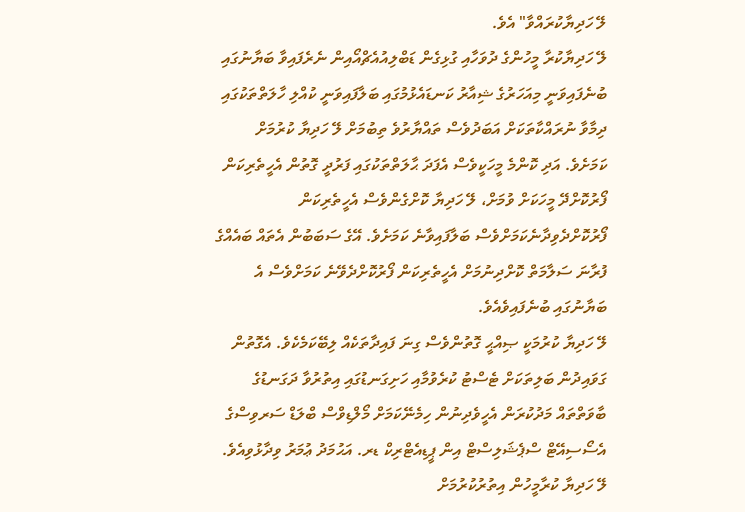ލޭ ހަދިޔާކުރައްވާ" އެވެ.
ލޭ ހަދިޔާކުރާ މީހުންގެ ދުވަހާއި ގުޅިގެން ޑަބްލިއުއެޗްއޯއިން ނެރެފައިވާ ބަޔާނުގައި ބުނެފައިވަނީ މިއަހަރުގެ ޝިއާރު ކަނޑައެޅުމުގައި ބަލާފައިވަނީ ކުއްލި ހާލަތްތަކުގައި ދިމާވާ ނުރައްކާތަކަށް އަބަދުވެސް ތައްޔާރުވެ ތިބުމަށް ލޭ ހަދިޔާ ކުރުމަށް ކަމަށެވެ. އަދި ކޮންމެ މީހަކީވެސް އެފަދަ ޙާލަތްތަކުގައި ފަރުދީ ގޮތުން އެހީތެރިކަން ފޯރުކޮށްދޭ މީހަކަށް ވުމަށް، ލޭ ހަދިޔާ ކޮށްގެންވެސް އެހީތެރިކަން ފޯރުކޮށްދެވިދާނެކަމަށްވެސް ބަލާފައިވާނެ ކަމަށެވެ. އޭގެ ސަބަބުން އެތައް ބައެއްގެ ފުރާނަ ސަލާމަތް ކޮށްދިނުމަށް އެހީތެރިކަން ފޯރުކޮށްދެވޭނެ ކަމަށްވެސް އެ ބަޔާނުގައި ބުނެފައިވެއެވެ.
ލޭ ހަދިޔާ ކުރުމަކީ ޞިއްޙީ ގޮތުންވެސް ގިނަ ފައިދާތަކެއް ލިބޭކަމެކެވެ. އެގޮތުން ގަވައިދުން ބަލިތަކަށް ޓެސްޓު ކުރެވުމާއި ހަށިގަނޑުގައި އިތުރުވާ ދަގަނޑުގެ ބާވަތްތައް މަދުކުރަން އެހީވެދިނުން ހިމެނޭކަމަށް މޯލްޑިވްސް ބްލަޑް ސަރވިސްގެ އެސޯސިއޭޓް ސްޕެޝަލިސްޓް އިން ޕީޑިއެޓްރިކް ޑރ. އަޙުމަދު ޢުމަރު ވިދާޅުވިއެވެ.
ލޭ ހަދިޔާ ކުރާމީހުން އިތުރުކުރުމަށް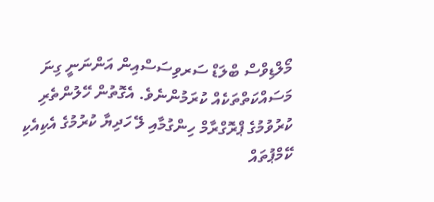މޯލްޑިވްސް ބްލަޑް ސަރވިސަސްއިން އަންނަނީ ގިނަ މަސައްކަތްތަކެއް ކުރަމުންނެވެ. އެގޮތުން ހޭލުންތެރި ކުރުވުމުގެ ޕްރޮގްރާމް ހިންގުމާއި ލޭ ހަދިޔާ ކުރުމުގެ އެކިއެކި ކޭމްޕުތައް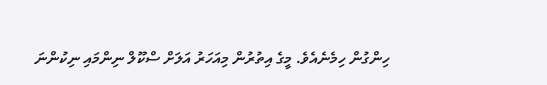ހިންގުން ހިމެނެއެވެ. މީގެ އިތުރުން މިއަހަރު އަލަށް ސްކޫލް ނިންމައި ނިކުންނަ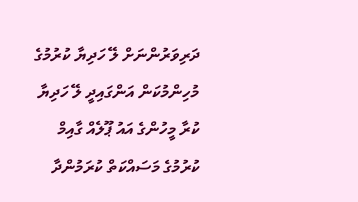ދަރިވަރުންނަށް ލޭ ހަދިޔާ ކުރުމުގެ މުހިންމުކަން އަންގައިދީ ލޭ ހަދިޔާ ކުރާ މީހުންގެ އައު ޕޫލެއް ގާއިމް ކުރުމުގެ މަސައްކަތް ކުރަމުންދާ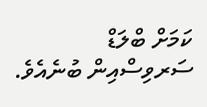ކަމަށް ބްލަޑް ސަރވިސްއިން ބުނެއެވެ.